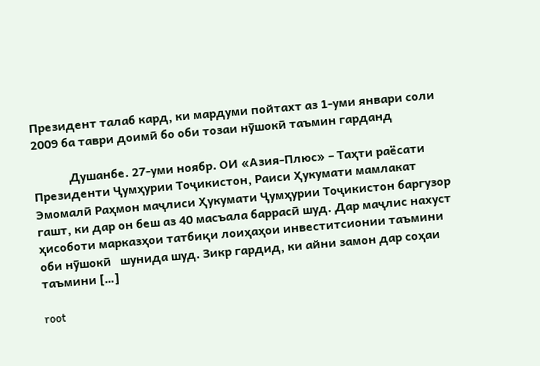Президент талаб кард, ки мардуми пойтахт аз 1-уми январи соли 2009 ба таври доимӣ бо оби тозаи нӯшокӣ таъмин гарданд

            Душанбе. 27-уми ноябр. ОИ «Азия-Плюс» – Таҳти раёсати Президенти Ҷумҳурии Тоҷикистон, Раиси Ҳукумати мамлакат   Эмомалӣ Раҳмон маҷлиси Ҳукумати Ҷумҳурии Тоҷикистон баргузор гашт, ки дар он беш аз 40 масъала баррасӣ шуд. Дар маҷлис нахуст ҳисоботи марказҳои татбиқи лоиҳаҳои инвеститсионии таъмини оби нӯшокӣ   шунида шуд. Зикр гардид, ки айни замон дар соҳаи таъмини […]

root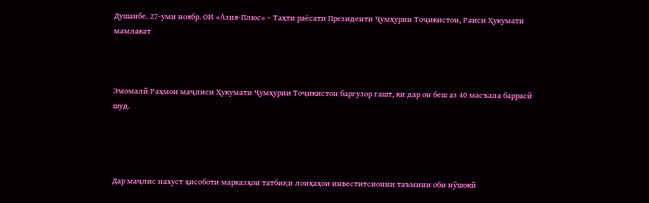Душанбе. 27-уми ноябр. ОИ «Азия-Плюс» – Таҳти раёсати Президенти Ҷумҳурии Тоҷикистон, Раиси Ҳукумати мамлакат



Эмомалӣ Раҳмон маҷлиси Ҳукумати Ҷумҳурии Тоҷикистон баргузор гашт, ки дар он беш аз 40 масъала баррасӣ шуд.




Дар маҷлис нахуст ҳисоботи марказҳои татбиқи лоиҳаҳои инвеститсионии таъмини оби нӯшокӣ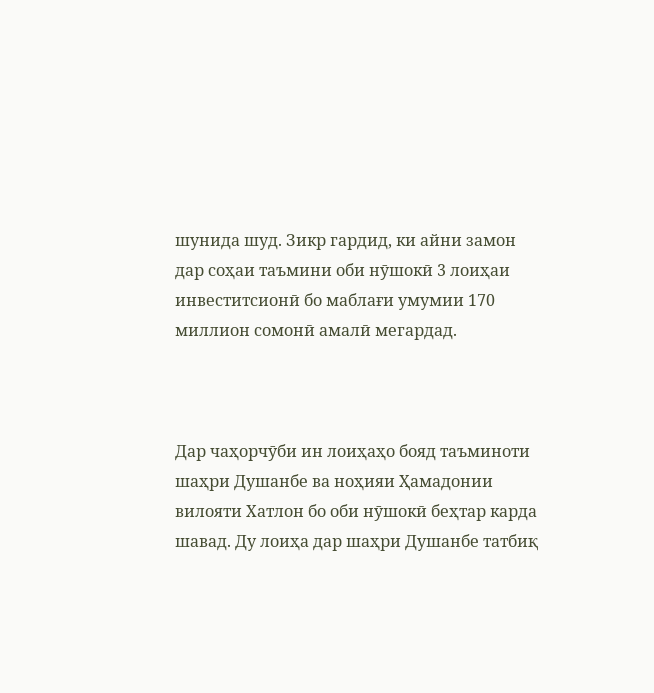шунида шуд. Зикр гардид, ки айни замон дар соҳаи таъмини оби нӯшокӣ 3 лоиҳаи инвеститсионӣ бо маблағи умумии 170 миллион сомонӣ амалӣ мегардад.



Дар чаҳорчӯби ин лоиҳаҳо бояд таъминоти шаҳри Душанбе ва ноҳияи Ҳамадонии вилояти Хатлон бо оби нӯшокӣ беҳтар карда шавад. Ду лоиҳа дар шаҳри Душанбе татбиқ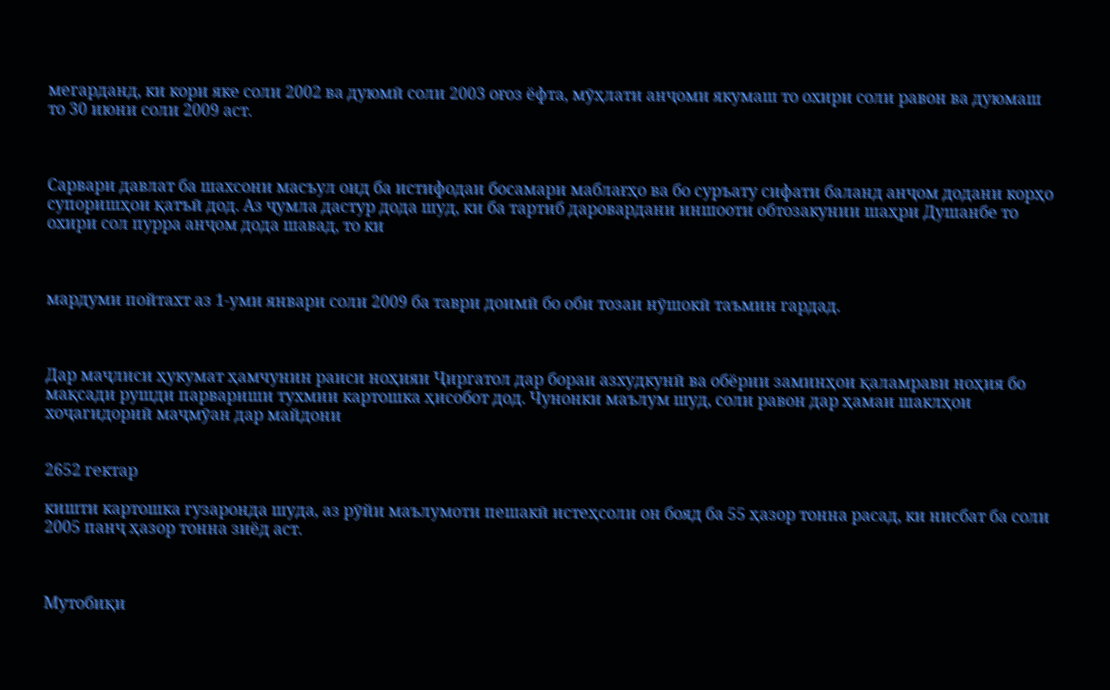мегарданд, ки кори яке соли 2002 ва дуюмӣ соли 2003 оғоз ёфта, мӯҳлати анҷоми якумаш то охири соли равон ва дуюмаш то 30 июни соли 2009 аст.



Сарвари давлат ба шахсони масъул оид ба истифодаи босамари маблағҳо ва бо суръату сифати баланд анҷом додани корҳо супоришҳои қатъӣ дод. Аз ҷумла дастур дода шуд, ки ба тартиб даровардани иншооти обтозакунии шаҳри Душанбе то охири сол пурра анҷом дода шавад, то ки



мардуми пойтахт аз 1-уми январи соли 2009 ба таври доимӣ бо оби тозаи нӯшокӣ таъмин гардад.



Дар маҷлиси ҳукумат ҳамчунин раиси ноҳияи Ҷиргатол дар бораи азхудкунӣ ва обёрии заминҳои қаламрави ноҳия бо мақсади рушди парвариши тухмии картошка ҳисобот дод. Чунонки маълум шуд, соли равон дар ҳамаи шаклҳои хоҷагидориӣ маҷмӯан дар майдони


2652 гектар

кишти картошка гузаронда шуда, аз рӯйи маълумоти пешакӣ истеҳсоли он бояд ба 55 ҳазор тонна расад, ки нисбат ба соли 2005 панҷ ҳазор тонна зиёд аст.



Мутобиқи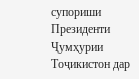супориши Президенти Ҷумҳурии Тоҷикистон дар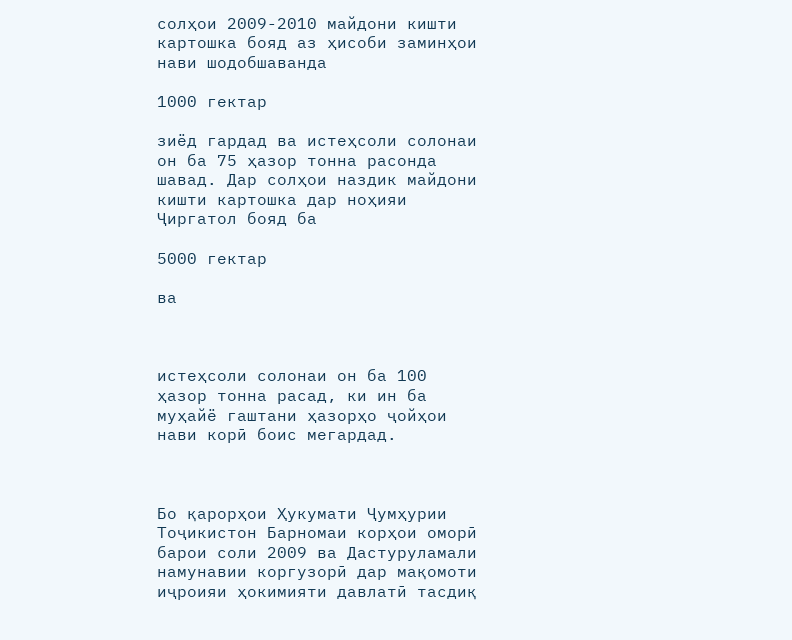солҳои 2009-2010 майдони кишти картошка бояд аз ҳисоби заминҳои нави шодобшаванда

1000 гектар

зиёд гардад ва истеҳсоли солонаи он ба 75 ҳазор тонна расонда шавад. Дар солҳои наздик майдони кишти картошка дар ноҳияи Ҷиргатол бояд ба

5000 гектар

ва



истеҳсоли солонаи он ба 100 ҳазор тонна расад, ки ин ба муҳайё гаштани ҳазорҳо ҷойҳои нави корӣ боис мегардад.



Бо қарорҳои Ҳукумати Ҷумҳурии Тоҷикистон Барномаи корҳои оморӣ барои соли 2009 ва Дастуруламали намунавии коргузорӣ дар мақомоти иҷроияи ҳокимияти давлатӣ тасдиқ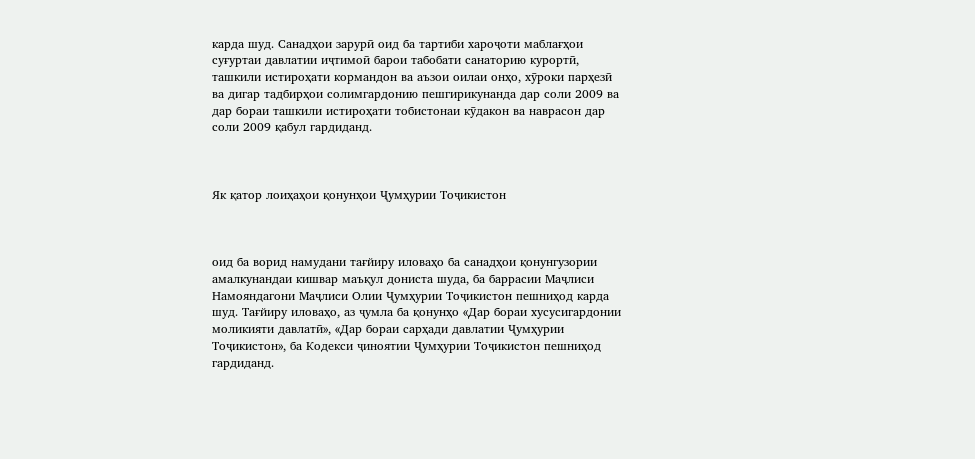карда шуд. Санадҳои зарурӣ оид ба тартиби хароҷоти маблағҳои суғуртаи давлатии иҷтимоӣ барои табобати санаторию курортӣ, ташкили истироҳати кормандон ва аъзои оилаи онҳо, хӯроки парҳезӣ ва дигар тадбирҳои солимгардонию пешгирикунанда дар соли 2009 ва дар бораи ташкили истироҳати тобистонаи кӯдакон ва наврасон дар соли 2009 қабул гардиданд.



Як қатор лоиҳаҳои қонунҳои Ҷумҳурии Тоҷикистон



оид ба ворид намудани тағйиру иловаҳо ба санадҳои қонунгузории амалкунандаи кишвар маъқул дониста шуда, ба баррасии Маҷлиси Намояндагони Маҷлиси Олии Ҷумҳурии Тоҷикистон пешниҳод карда шуд. Тағйиру иловаҳо, аз ҷумла ба қонунҳо «Дар бораи хусусигардонии моликияти давлатӣ», «Дар бораи сарҳади давлатии Ҷумҳурии Тоҷикистон», ба Кодекси ҷиноятии Ҷумҳурии Тоҷикистон пешниҳод гардиданд.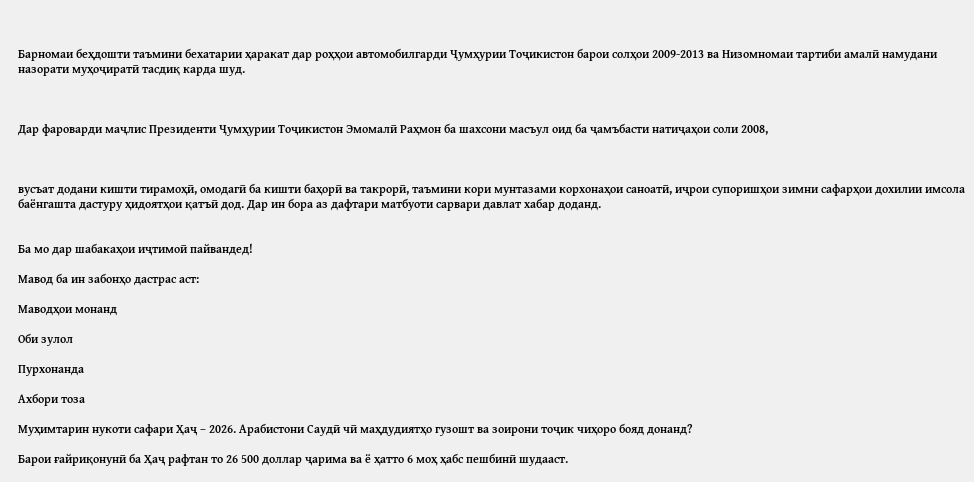Барномаи беҳдошти таъмини бехатарии ҳаракат дар роҳҳои автомобилгарди Ҷумҳурии Тоҷикистон барои солҳои 2009-2013 ва Низомномаи тартиби амалӣ намудани назорати муҳоҷиратӣ тасдиқ карда шуд.



Дар фароварди маҷлис Президенти Ҷумҳурии Тоҷикистон Эмомалӣ Раҳмон ба шахсони масъул оид ба ҷамъбасти натиҷаҳои соли 2008,



вусъат додани кишти тирамоҳӣ, омодагӣ ба кишти баҳорӣ ва такрорӣ, таъмини кори мунтазами корхонаҳои саноатӣ, иҷрои супоришҳои зимни сафарҳои дохилии имсола баёнгашта дастуру ҳидоятҳои қатъӣ дод. Дар ин бора аз дафтари матбуоти сарвари давлат хабар доданд.


Ба мо дар шабакаҳои иҷтимоӣ пайвандед!

Мавод ба ин забонҳо дастрас аст:

Маводҳои монанд

Оби зулол

Пурхонанда

Ахбори тоза

Муҳимтарин нукоти сафари Ҳаҷ – 2026. Арабистони Саудӣ чӣ маҳдудиятҳо гузошт ва зоирони тоҷик чиҳоро бояд донанд?

Барои ғайриқонунӣ ба Ҳаҷ рафтан то 26 500 доллар ҷарима ва ё ҳатто 6 моҳ ҳабс пешбинӣ шудааст.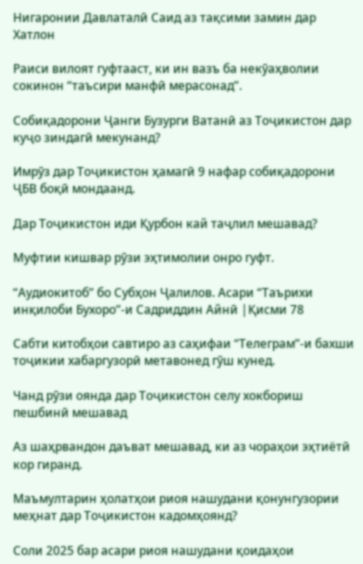Нигаронии Давлаталӣ Саид аз тақсими замин дар Хатлон

Раиси вилоят гуфтааст, ки ин вазъ ба некӯаҳволии сокинон “таъсири манфӣ мерасонад”.

Собиқадорони Ҷанги Бузурги Ватанӣ аз Тоҷикистон дар куҷо зиндагӣ мекунанд?

Имрӯз дар Тоҷикистон ҳамагӣ 9 нафар собиқадорони ҶБВ боқӣ мондаанд.

Дар Тоҷикистон иди Қурбон кай таҷлил мешавад?

Муфтии кишвар рӯзи эҳтимолии онро гуфт.

“Аудиокитоб” бо Субҳон Ҷалилов. Асари “Таърихи инқилоби Бухоро”-и Садриддин Айнӣ |Қисми 78

Cабти китобҳои савтиро аз саҳифаи “Телеграм”-и бахши тоҷикии хабаргузорӣ метавонед гӯш кунед.

Чанд рӯзи оянда дар Тоҷикистон селу хокбориш пешбинӣ мешавад

Аз шаҳрвандон даъват мешавад, ки аз чораҳои эҳтиётӣ кор гиранд.

Маъмултарин ҳолатҳои риоя нашудани қонунгузории меҳнат дар Тоҷикистон кадомҳоянд?

Соли 2025 бар асари риоя нашудани қоидаҳои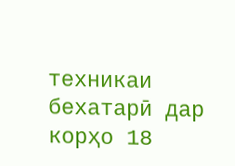техникаи бехатарӣ дар корҳо 18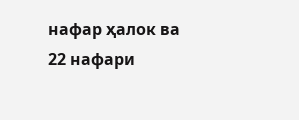нафар ҳалок ва 22 нафари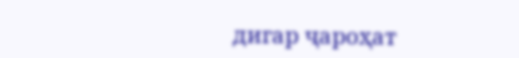дигар ҷароҳат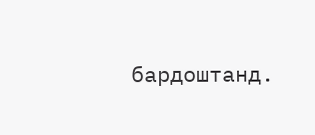бардоштанд.